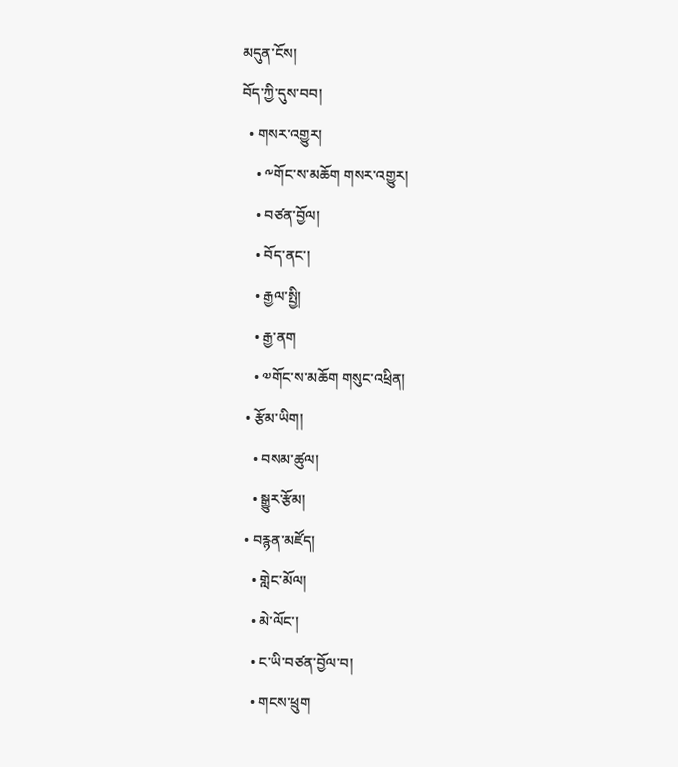མདུན་ངོས།
བོད་ཀྱི་དུས་བབ།
  • གསར་འགྱུར།
    • ༸གོང་ས་མཆོག གསར་འགྱུར།
    • བཙན་བྱོལ།
    • བོད་ནང་།
    • རྒྱལ་སྤྱི།
    • རྒྱ་ནག
    • ༧གོང་ས་མཆོག གསུང་འཕྲིན།
  • རྩོམ་ཡིག།
    • བསམ་ཚུལ།
    • སྒྱུར་རྩོམ།
  • བརྙན་མཛོད།
    • གླེང་མོལ།
    • མེ་ལོང་།
    • ང་ཡི་བཙན་བྱོལ་བ།
    • གངས་ཕྲུག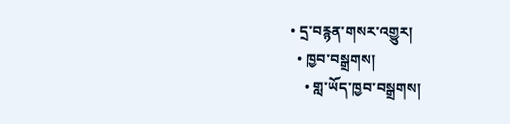• དྲ་བརྙན་གསར་འགྱུར།
  • ཁྱབ་བསྒྲགས།
    • གླ་ཡོད་ཁྱབ་བསྒྲགས།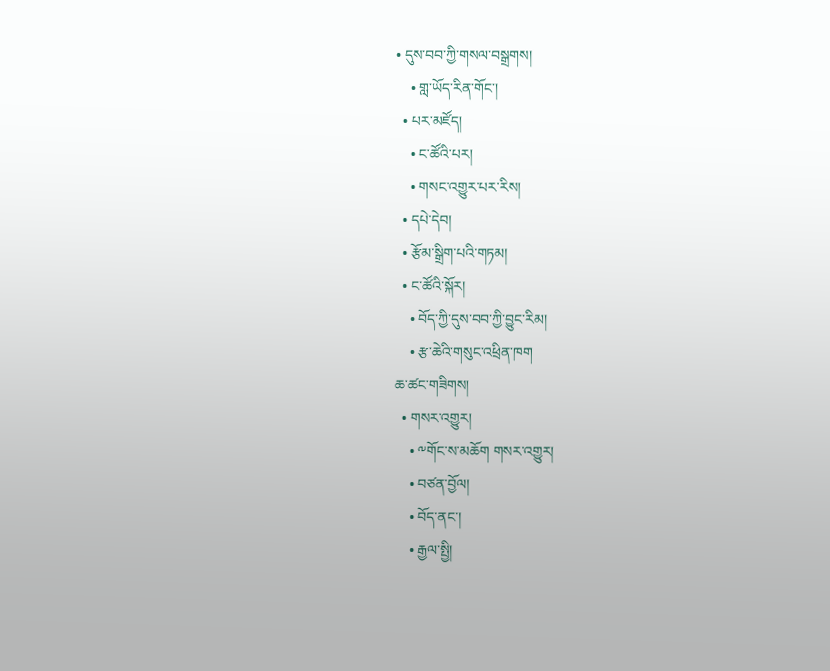• དུས་བབ་ཀྱི་གསལ་བསྒྲགས།
    • གླ་ཡོད་རིན་གོང་།
  • པར་མཛོད།
    • ང་ཚོའི་པར།
    • གསང་འགྱུར་པར་རིས།
  • དཔེ་དེབ།
  • རྩོམ་སྒྲིག་པའི་གཏམ།
  • ང་ཚོའི་སྐོར།
    • བོད་ཀྱི་དུས་བབ་ཀྱི་བྱུང་རིམ།
    • རྩ་ཆེའི་གསུང་འཕྲིན་ཁག
ཆ་ཚང་གཟིགས།
  • གསར་འགྱུར།
    • ༸གོང་ས་མཆོག གསར་འགྱུར།
    • བཙན་བྱོལ།
    • བོད་ནང་།
    • རྒྱལ་སྤྱི།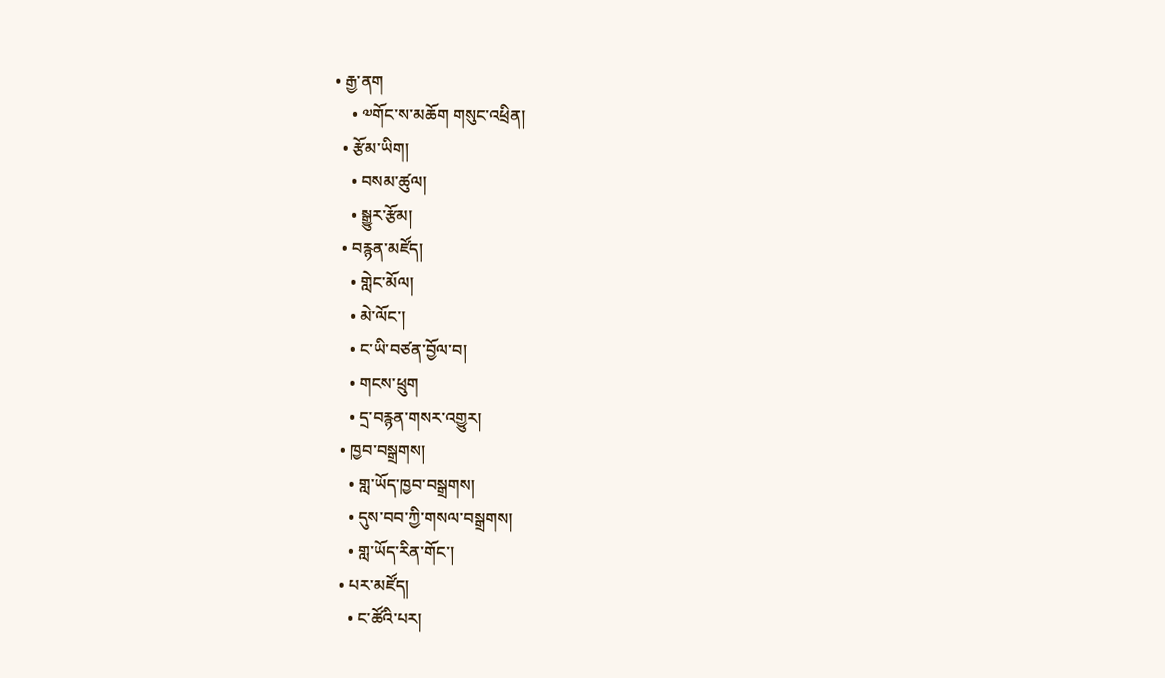• རྒྱ་ནག
    • ༧གོང་ས་མཆོག གསུང་འཕྲིན།
  • རྩོམ་ཡིག།
    • བསམ་ཚུལ།
    • སྒྱུར་རྩོམ།
  • བརྙན་མཛོད།
    • གླེང་མོལ།
    • མེ་ལོང་།
    • ང་ཡི་བཙན་བྱོལ་བ།
    • གངས་ཕྲུག
    • དྲ་བརྙན་གསར་འགྱུར།
  • ཁྱབ་བསྒྲགས།
    • གླ་ཡོད་ཁྱབ་བསྒྲགས།
    • དུས་བབ་ཀྱི་གསལ་བསྒྲགས།
    • གླ་ཡོད་རིན་གོང་།
  • པར་མཛོད།
    • ང་ཚོའི་པར།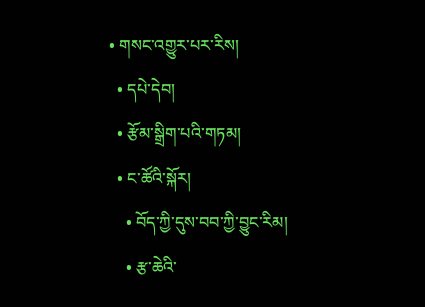• གསང་འགྱུར་པར་རིས།
  • དཔེ་དེབ།
  • རྩོམ་སྒྲིག་པའི་གཏམ།
  • ང་ཚོའི་སྐོར།
    • བོད་ཀྱི་དུས་བབ་ཀྱི་བྱུང་རིམ།
    • རྩ་ཆེའི་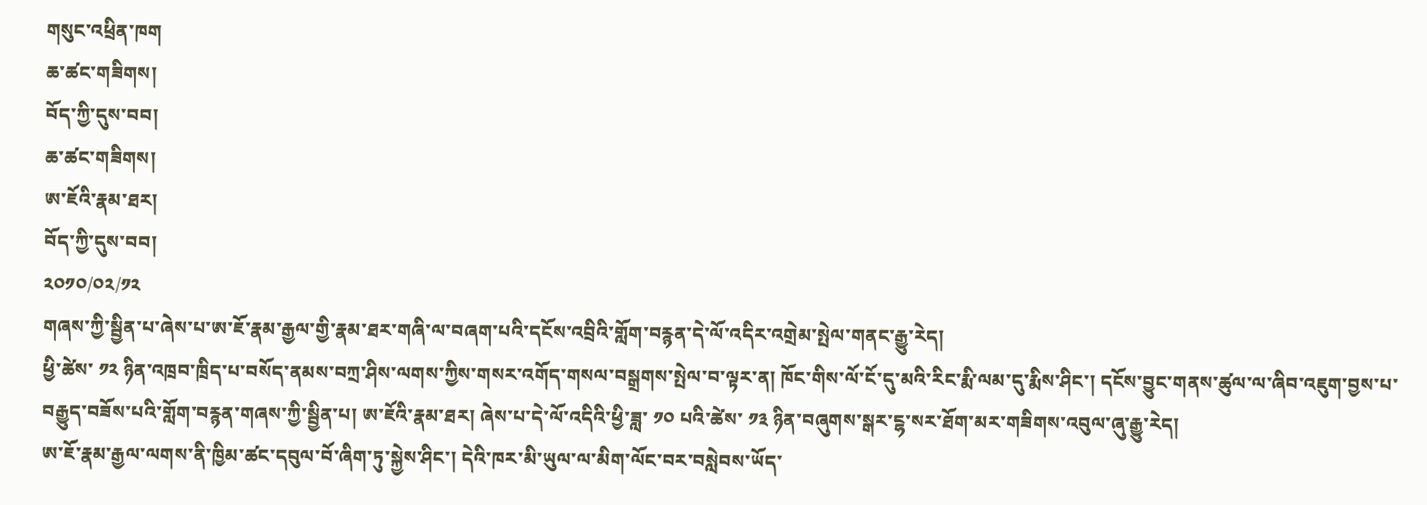གསུང་འཕྲིན་ཁག
ཆ་ཚང་གཟིགས།
བོད་ཀྱི་དུས་བབ།
ཆ་ཚང་གཟིགས།
ཨ་ཇོའི་རྣམ་ཐར།
བོད་ཀྱི་དུས་བབ།
༢༠༡༠/༠༢/༡༢
གཞས་ཀྱི་སྦྱིན་པ་ཞེས་པ་ཨ་ཇོ་རྣམ་རྒྱལ་གྱི་རྣམ་ཐར་གཞི་ལ་བཞག་པའི་དངོས་འབྲིའི་གློག་བརྙན་དེ་ལོ་འདིར་འགྲེམ་སྤེལ་གནང་རྒྱུ་རེད།
ཕྱི་ཚེས་ ༡༢ ཉིན་འཁྲབ་ཁྲིད་པ་བསོད་ནམས་བཀྲ་ཤིས་ལགས་ཀྱིས་གསར་འགོད་གསལ་བསྒྲགས་སྤེལ་བ་ལྟར་ན། ཁོང་གིས་ལོ་ངོ་དུ་མའི་རིང་རྨི་ལམ་དུ་རྨིས་ཤིང་། དངོས་བྱུང་གནས་ཚུལ་ལ་ཞིབ་འཇུག་བྱས་པ་བརྒྱུད་བཟོས་པའི་གློག་བརྙན་གཞས་ཀྱི་སྦྱིན་པ། ཨ་ཇོའི་རྣམ་ཐར། ཞེས་པ་དེ་ལོ་འདིའི་ཕྱི་ཟླ་ ༡༠ པའི་ཚེས་ ༡༣ ཉིན་བཞུགས་སྒར་ངྷ་སར་ཐོག་མར་གཟིགས་འབུལ་ཞུ་རྒྱུ་རེད།
ཨ་ཇོ་རྣམ་རྒྱལ་ལགས་ནི་ཁྱིམ་ཚང་དབུལ་བོ་ཞིག་ཏུ་སྐྱེས་ཤིང་། དེའི་ཁར་མི་ཡུལ་ལ་མིག་ལོང་བར་བསླེབས་ཡོད་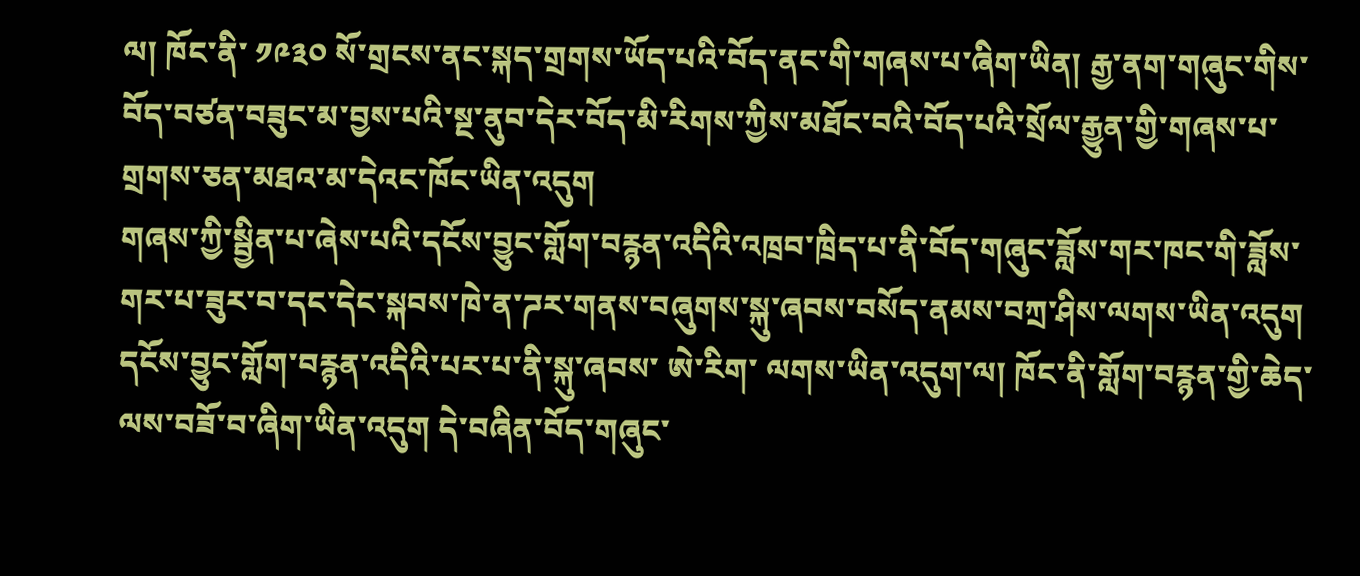ལ། ཁོང་ནི་ ༡༩༣༠ སོ་གྲངས་ནང་སྐད་གྲགས་ཡོད་པའི་བོད་ནང་གི་གཞས་པ་ཞིག་ཡིན། རྒྱ་ནག་གཞུང་གིས་བོད་བཙན་བཟུང་མ་བྱས་པའི་སྔ་ནུབ་དེར་བོད་མི་རིགས་ཀྱིས་མཐོང་བའི་བོད་པའི་སྲོལ་རྒྱུན་གྱི་གཞས་པ་གྲགས་ཅན་མཐའ་མ་དེའང་ཁོང་ཡིན་འདུག
གཞས་ཀྱི་སྦྱིན་པ་ཞེས་པའི་དངོས་བྱུང་གློག་བརྙན་འདིའི་འཁྲབ་ཁྲིད་པ་ནི་བོད་གཞུང་ཟློས་གར་ཁང་གི་ཟློས་གར་པ་ཟུར་བ་དང་དེང་སྐབས་ཁེ་ན་ཌར་གནས་བཞུགས་སྐུ་ཞབས་བསོད་ནམས་བཀྲ་ཤིས་ལགས་ཡིན་འདུག
དངོས་བྱུང་གློག་བརྙན་འདིའི་པར་པ་ནི་སྐུ་ཞབས་ ཨེ་རིག་ ལགས་ཡིན་འདུག་ལ། ཁོང་ནི་གློག་བརྙན་གྱི་ཆེད་ལས་བཟོ་བ་ཞིག་ཡིན་འདུག དེ་བཞིན་བོད་གཞུང་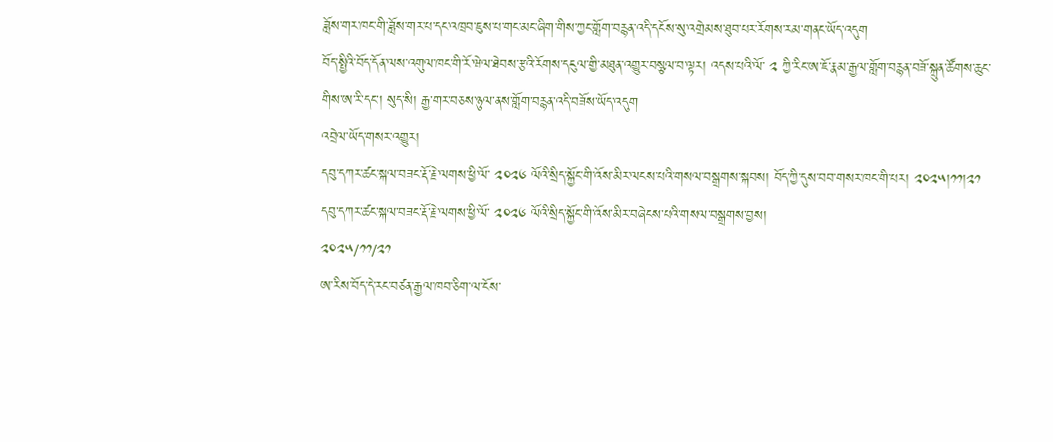ཟློས་གར་ཁང་གི་ཟློས་གར་པ་དང་འཁྲབ་ཇུས་པ་གང་མང་ཞིག་གིས་ཀྱང་གློག་བརྙན་འདི་དངོས་སུ་འགྲེམས་ཐུབ་པར་རོགས་རམ་གནང་ཡོད་འདུག
བོད་སྤྱིའི་བོད་དོན་ལས་འགུལ་ཁང་གི་རོ་ཝེལ་ཐེབས་རྩའི་རོགས་དངུལ་གྱི་མཐུན་འགྱུར་བསྩལ་བ་ལྟར། འདས་པའི་ལོ་ ༢ ཀྱི་རིང་ཨ་ཇོ་རྣམ་རྒྱལ་གློག་བརྙན་བཟོ་སྐྲུན་ཚོགས་ཆུང་གིས་ཨ་རི་དང་། སུད་སི། རྒྱ་གར་བཅས་ཉུལ་ནས་གློག་བརྙན་འདི་བཟོས་ཡོད་འདུག
འབྲེལ་ཡོད་གསར་འགྱུར།
དབུ་དཀར་ཚང་སྐལ་བཟང་རྡོ་རྗེ་ལགས་ཕྱི་ལོ་ ༢༠༢༦ ལོའི་སྲིད་སྐྱོང་གི་འོས་མིར་ལངས་པའི་གསལ་བསྒྲགས་སྐབས། བོད་ཀྱི་དུས་བབ་གསར་ཁང་གི་པར། ༢༠༢༥།༡༡།༢༡
དབུ་དཀར་ཚང་སྐལ་བཟང་རྡོ་རྗེ་ལགས་ཕྱི་ལོ་ ༢༠༢༦ ལོའི་སྲིད་སྐྱོང་གི་འོས་མིར་བཞེངས་པའི་གསལ་བསྒྲགས་བྱས།
༢༠༢༥/༡༡/༢༡
ཨ་རིས་བོད་དེ་རང་བཙན་རྒྱལ་ཁབ་ཅིག་ལ་ངོས་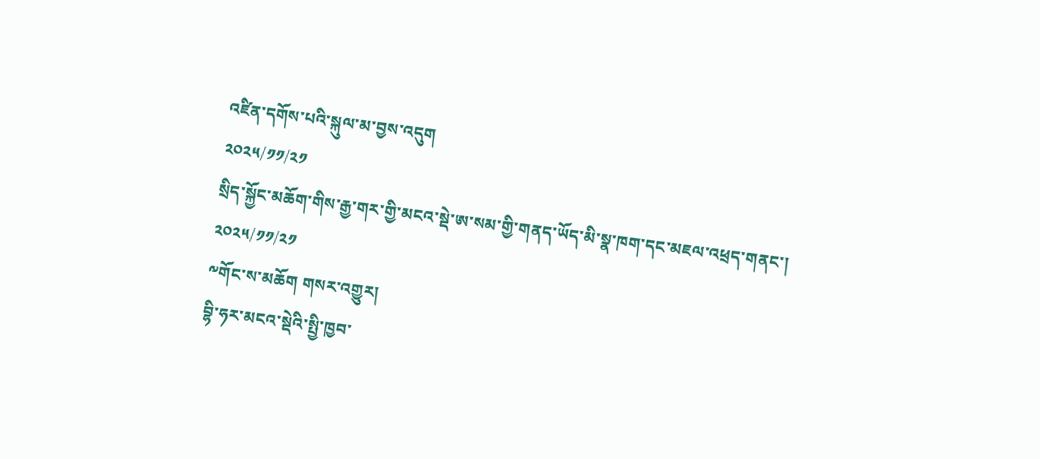འཛིན་དགོས་པའི་སྐུལ་མ་བྱས་འདུག
༢༠༢༥/༡༡/༢༡
སྲིད་སྐྱོང་མཆོག་གིས་རྒྱ་གར་གྱི་མངའ་སྡེ་ཨ་སམ་གྱི་གནད་ཡོད་མི་སྣ་ཁག་དང་མཇལ་འཕྲད་གནང་།
༢༠༢༥/༡༡/༢༡
༸གོང་ས་མཆོག གསར་འགྱུར།
བྷི་ཧར་མངའ་སྡེའི་སྤྱི་ཁྱབ་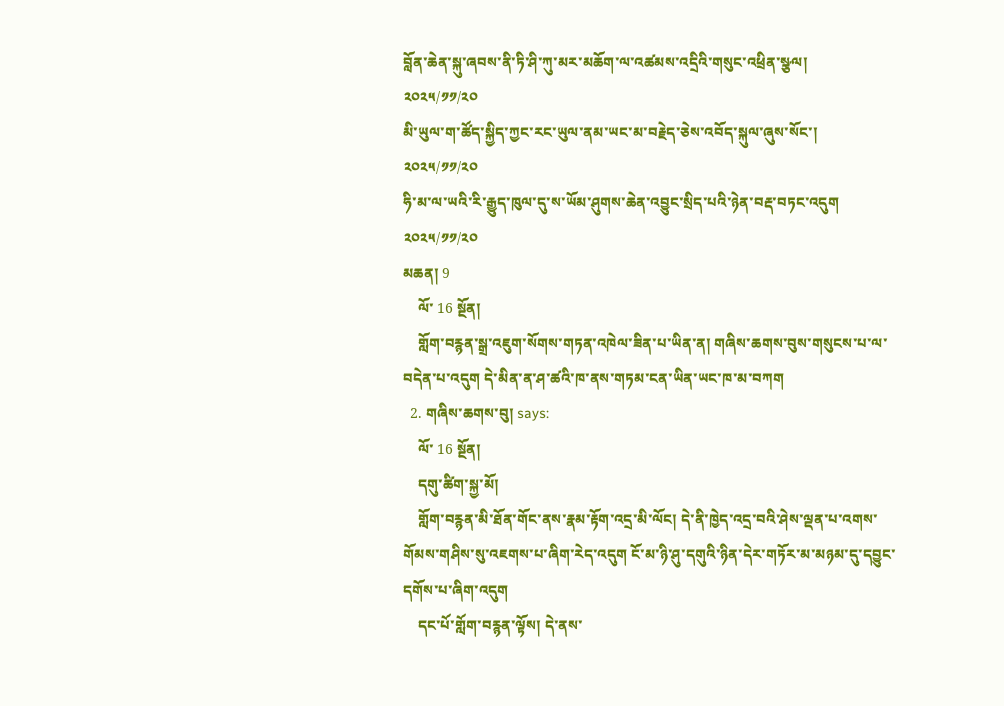བློན་ཆེན་སྐུ་ཞབས་ནི་ཏི་ཤི་ཀུ་མར་མཆོག་ལ་འཚམས་འདྲིའི་གསུང་འཕྲིན་སྩལ།
༢༠༢༥/༡༡/༢༠
མི་ཡུལ་ག་ཚོད་སྐྱིད་ཀྱང་རང་ཡུལ་ནམ་ཡང་མ་བརྗེད་ཅེས་འབོད་སྐུལ་ཞུས་སོང་།
༢༠༢༥/༡༡/༢༠
ཧི་མ་ལ་ཡའི་རི་རྒྱུད་ཁུལ་དུ་ས་ཡོམ་ཤུགས་ཆེན་འབྱུང་སྲིད་པའི་ཉེན་བརྡ་བཏང་འདུག
༢༠༢༥/༡༡/༢༠
མཆན། 9
    ལོ་ 16 སྔོན།
    གློག་བརྙན་སྒྲ་འཇུག་སོགས་གཏན་འཁེལ་ཟིན་པ་ཡིན་ན། གཞིས་ཆགས་བུས་གསུངས་པ་ལ་བདེན་པ་འདུག དེ་མིན་ན་ཤ་ཚའི་ཁ་ནས་གཏམ་ངན་ཡིན་ཡང་ཁ་མ་བཀག
  2. གཞིས་ཆགས་བུ། says:
    ལོ་ 16 སྔོན།
    དགུ་ཚིག་སྐྱ་མོ།
    གློག་བརྙན་མི་ཐོན་གོང་ནས་རྣམ་རྟོག་འདྲ་མི་ལོང། དེ་ནི་ཁྱེད་འདྲ་བའི་ཤེས་ལྡན་པ་འགས་གོམས་གཤིས་སུ་འཇགས་པ་ཞིག་རེད་འདུག ངོ་མ་ཉི་ཤུ་དགུའི་ཉིན་དེར་གཏོར་མ་མཉམ་དུ་དབྱུང་དགོས་པ་ཞིག་འདུག
    དང་པོ་གློག་བརྙན་ལྟོས། དེ་ནས་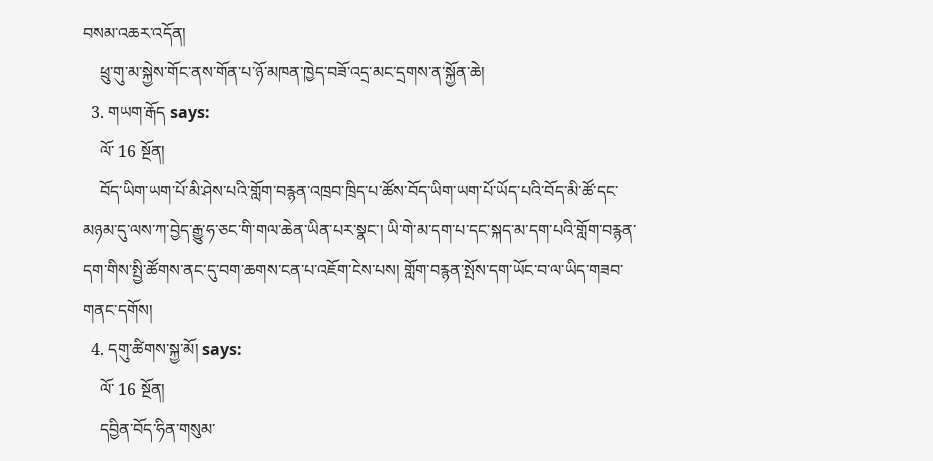བསམ་འཆར་འདོན།
    ཕྲུ་གུ་མ་སྐྱེས་གོང་ནས་གོན་པ་ཉོ་མཁན་ཁྱེད་བཟོ་འདྲ་མང་དྲགས་ན་སྐྱོན་ཆེ།
  3. གཡག་རྒོད says:
    ལོ་ 16 སྔོན།
    བོད་ཡིག་ཡག་པོ་མི་ཤེས་པའི་གློག་བརྙན་འཁྲབ་ཁྲིད་པ་ཚོས་བོད་ཡིག་ཡག་པོ་ཡོད་པའི་བོད་མི་ཚོ་དང་མཉམ་དུ་ལས་ཀ་བྱེད་རྒྱུ་ཧ་ཅང་གི་གལ་ཆེན་ཡིན་པར་སྣང་། ཡི་གེ་མ་དག་པ་དང་སྐད་མ་དག་པའི་གློག་བརྙན་དག་གིས་སྤྱི་ཚོགས་ནང་དུ་བག་ཆགས་ངན་པ་འཇོག་ངེས་པས། གློག་བརྙན་སྤོས་དག་ཡོང་བ་ལ་ཡིད་གཟབ་གནང་དགོས།
  4. དགུ་ཚིགས་སྐྱ་མོ། says:
    ལོ་ 16 སྔོན།
    དབྱིན་བོད་ཧིན་གསུམ་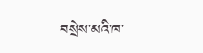བསྲེས་མའི་ཁ་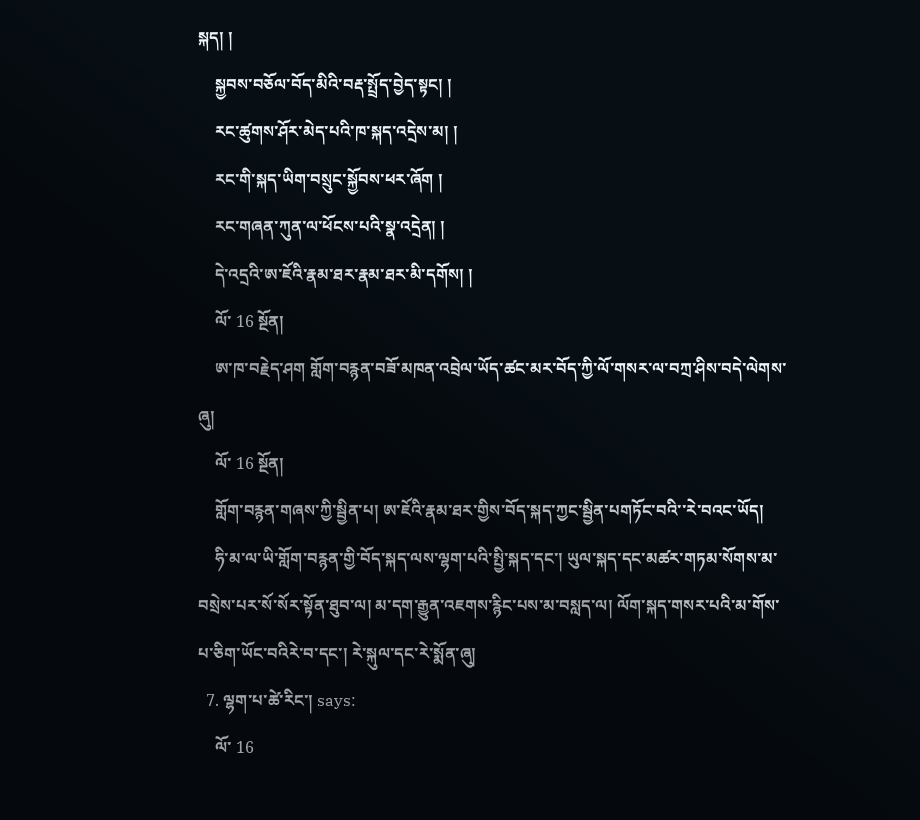སྐད། །
    སྐྱབས་བཅོལ་བོད་མིའི་བརྡ་སྤྲོད་བྱེད་སྟང། །
    རང་ཚུགས་ཤོར་མེད་པའི་ཁ་སྐད་འདྲེས་མ། །
    རང་གི་སྐད་ཡིག་བསྲུང་སྐྱོབས་ཕར་ཞོག །
    རང་གཞན་ཀུན་ལ་ཕོངས་པའི་སྣ་འདྲེན། །
    དེ་འདྲའི་ཨ་ཇོའི་རྣམ་ཐར་རྣམ་ཐར་མི་དགོས། །
    ལོ་ 16 སྔོན།
    ཨ་ཁ་བརྗེད་ཤག གློག་བརྙན་བཟོ་མཁན་འབྲེལ་ཡོད་ཚང་མར་བོད་ཀྱི་ལོ་གསར་ལ་བཀྲ་ཤིས་བདེ་ལེགས་ཞུ།
    ལོ་ 16 སྔོན།
    གློག་བརྙན་གཞས་ཀྱི་སྦྱིན་པ། ཨ་ཇོའི་རྣམ་ཐར་གྱིས་བོད་སྐད་ཀྱང་སྦྱིན་པགཏོང་བའི་་རེ་བའང་ཡོད།
    ཧི་མ་ལ་ཡི་གློག་བརྙན་གྱི་བོད་སྐད་ལས་ལྷག་པའི་སྤྱི་སྐད་དང་། ཡུལ་སྐད་དང་མཚར་གཏམ་སོགས་མ་བསྲེས་པར་སོ་སོར་སྟོན་ཐུབ་ལ། མ་དག་རྒྱུན་འཇགས་རྙིང་པས་མ་བསླད་ལ། ལོག་སྐད་གསར་པའི་མ་གོས་པ་ཅིག་ཡོང་བའིརེ་བ་དང་། རེ་སྐུལ་དང་རེ་སྨོན་ཞུ།
  7. ལྷག་པ་ཚེ་རིང་། says:
    ལོ་ 16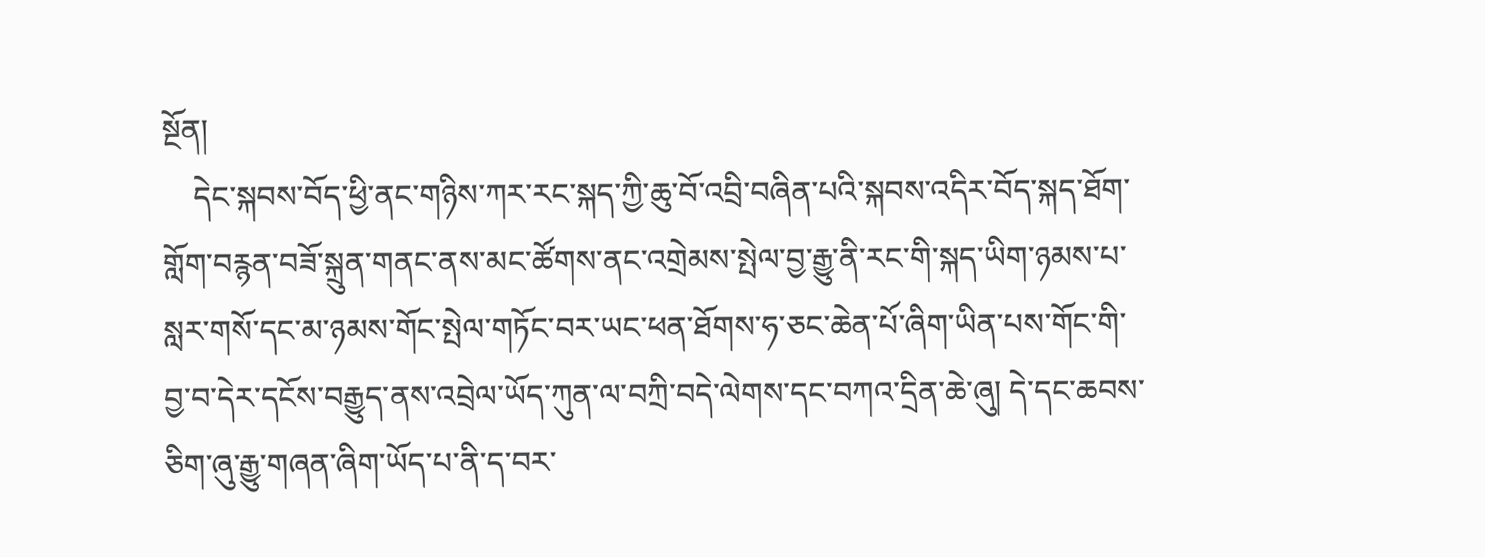སྔོན།
    དེང་སྐབས་བོད་ཕྱི་ནང་གཉིས་ཀར་རང་སྐད་ཀྱི་ཆུ་བོ་འབྲི་བཞིན་པའི་སྐབས་འདིར་བོད་སྐད་ཐོག་གློག་བརྙན་བཟོ་སྐྲུན་གནང་ནས་མང་ཚོགས་ནང་འགྲེམས་སྤེལ་བྱ་རྒྱུ་ནི་རང་གི་སྐད་ཡིག་ཉམས་པ་སླར་གསོ་དང་མ་ཉམས་གོང་སྤེལ་གཏོང་བར་ཡང་ཕན་ཐོགས་ཧ་ཅང་ཆེན་པོ་ཞིག་ཡིན་པས་གོང་གི་བྱ་བ་དེར་དངོས་བརྒྱུད་ནས་འབྲེལ་ཡོད་ཀུན་ལ་བཀྲི་བདེ་ལེགས་དང་བཀའ་དྲིན་ཆེ་ཞུ། དེ་དང་ཆབས་ཅིག་ཞུ་རྒྱུ་གཞན་ཞིག་ཡོད་པ་ནི་ད་བར་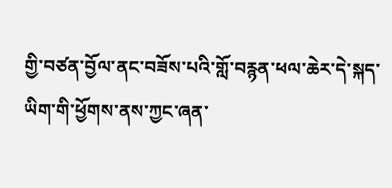གྱི་བཙན་བྱོལ་ནང་བཟོས་པའི་གློ་བརྙན་ཕལ་ཆེར་དེ་སྐད་ཡིག་གི་ཕྱོགས་ནས་ཀྱང་ཞན་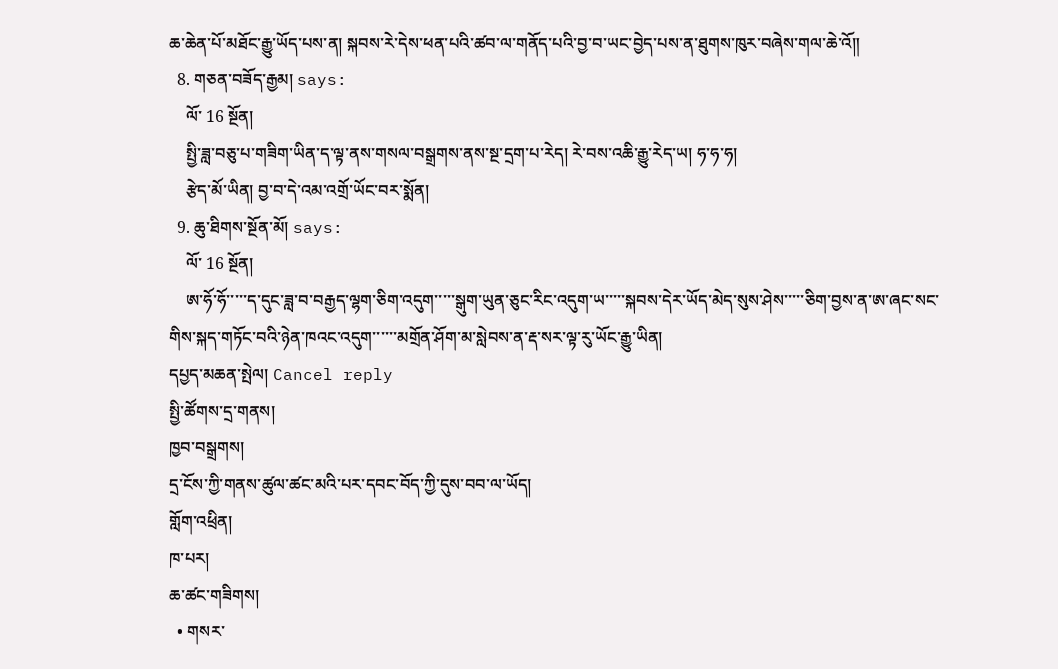ཆ་ཆེན་པོ་མཐོང་རྒྱུ་ཡོད་པས་ན། སྐབས་རེ་དེས་ཕན་པའི་ཚབ་ལ་གནོད་པའི་བྱ་བ་ཡང་བྱེད་པས་ན་ཐུགས་ཁུར་བཞེས་གལ་ཆེ་འོ༎
  8. གཅན་བཟོད་རྒྱམ། says:
    ལོ་ 16 སྔོན།
    སྤྱི་ཟླ་བཅུ་པ་གཟིག་ཡིན་ད་ལྟ་ནས་གསལ་བསྒྲགས་ནས་སྔ་དྲག་པ་རེད། རེ་བས་འཆི་རྒྱུ་རེད་ཡ། ཧ་ཧ་ཧ།
    རྩེད་མོ་ཡིན། བྱ་བ་དེ་འམ་འགྲོ་ཡོང་བར་སྨོན།
  9. ཆུ་ཐིགས་སྔོན་མོ། says:
    ལོ་ 16 སྔོན།
    ཨ་ཧོ་ཧོ་་་་་ད་དུང་ཟླ་བ་བརྒྱད་ལྷག་ཅིག་འདུག་་་་་སྒུག་ཡུན་ཅུང་རིང་འདུག་ཡ་་་་་སྐབས་དེར་ཡོད་མེད་སུས་ཤེས་་་་་ཅིག་བྱས་ན་ཨ་ཞང་སང་གིས་སྐད་གཏོང་བའི་ཉེན་ཁའང་འདུག་་་་་་མགྲོན་ཤོག་མ་སླེབས་ན་རྡ་སར་ལྟ་རུ་ཡོང་རྒྱུ་ཡིན།
དཔྱད་མཆན་སྤེལ། Cancel reply
སྤྱི་ཚོགས་དྲ་གནས།
ཁྱབ་བསྒྲགས།
དྲ་ངོས་ཀྱི་གནས་ཚུལ་ཚང་མའི་པར་དབང་བོད་ཀྱི་དུས་བབ་ལ་ཡོད།
གློག་འཕྲིན།
ཁ་པར།
ཆ་ཚང་གཟིགས།
  • གསར་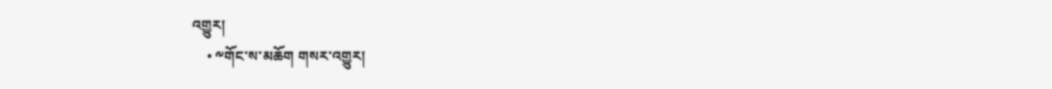འགྱུར།
    • ༸གོང་ས་མཆོག གསར་འགྱུར།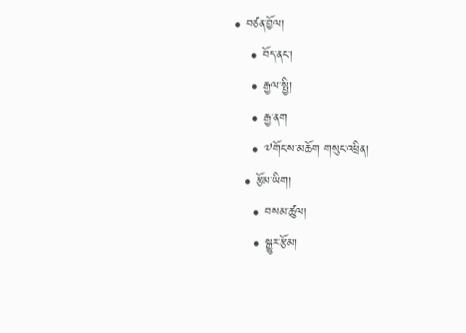• བཙན་བྱོལ།
    • བོད་ནང་།
    • རྒྱལ་སྤྱི།
    • རྒྱ་ནག
    • ༧གོང་ས་མཆོག གསུང་འཕྲིན།
  • རྩོམ་ཡིག།
    • བསམ་ཚུལ།
    • སྒྱུར་རྩོམ།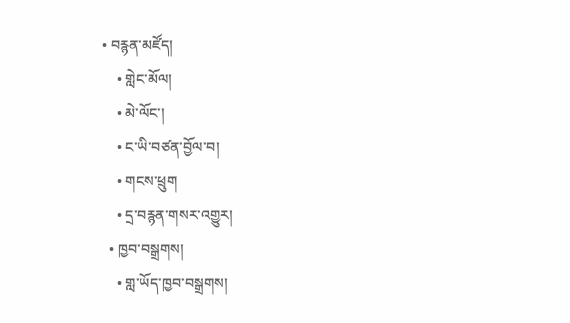• བརྙན་མཛོད།
    • གླེང་མོལ།
    • མེ་ལོང་།
    • ང་ཡི་བཙན་བྱོལ་བ།
    • གངས་ཕྲུག
    • དྲ་བརྙན་གསར་འགྱུར།
  • ཁྱབ་བསྒྲགས།
    • གླ་ཡོད་ཁྱབ་བསྒྲགས།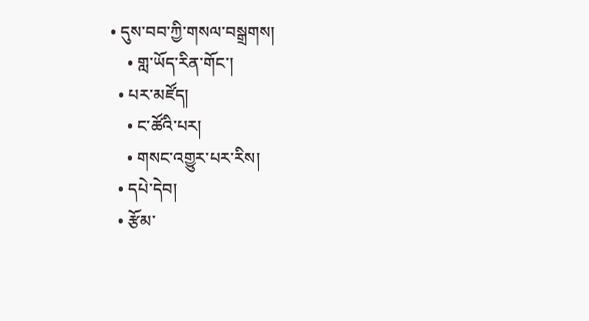• དུས་བབ་ཀྱི་གསལ་བསྒྲགས།
    • གླ་ཡོད་རིན་གོང་།
  • པར་མཛོད།
    • ང་ཚོའི་པར།
    • གསང་འགྱུར་པར་རིས།
  • དཔེ་དེབ།
  • རྩོམ་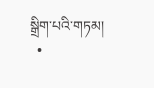སྒྲིག་པའི་གཏམ།
  •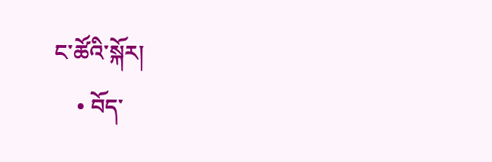ང་ཚོའི་སྐོར།
    • བོད་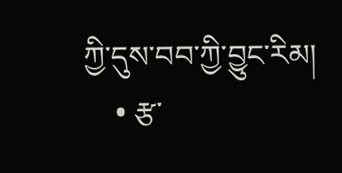ཀྱི་དུས་བབ་ཀྱི་བྱུང་རིམ།
    • རྩ་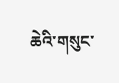ཆེའི་གསུང་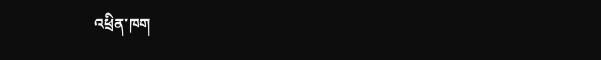འཕྲིན་ཁག